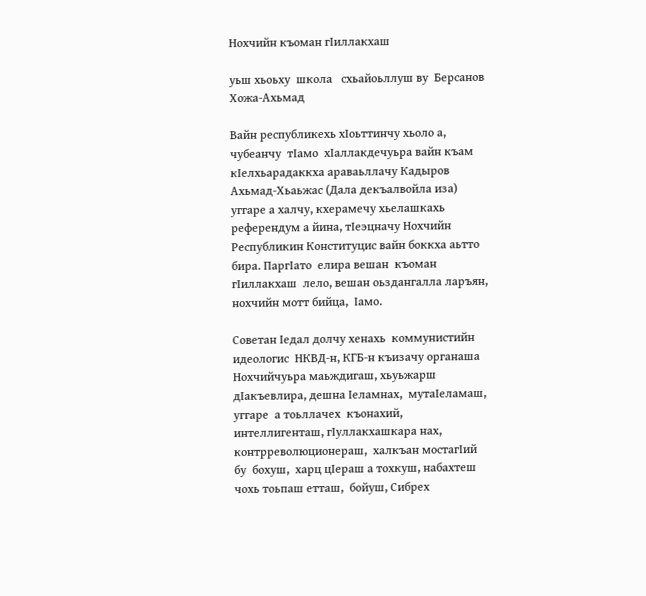Нохчийн къоман гIиллакхаш

уьш хьоьху  школа   схьайоьллуш ву  Берсанов Хожа-Ахьмад

Вайн республикехь хІоьттинчу хьоло а,  чубеанчу  тIамо  хIаллакдечуьра вайн къам кIелхьарадаккха араваьллачу Кадыров Ахьмад-Хьаьжас (Дала декъалвойла иза) уггаре а халчу, кхерамечу хьелашкахь референдум а йина, тIеэцначу Нохчийн Республикин Конституцис вайн боккха аьтто  бира. ПаргIато  елира вешан  къоман гIиллакхаш  лело, вешан оьздангалла ларъян, нохчийн мотт бийца,  Iамо.

Советан Iедал долчу хенахь  коммунистийн идеологис  НКВД-н, КГБ-н къизачу органаша Нохчийчуьра маьждигаш, хьуьжарш дIакъевлира, дешна Iеламнах,  мутаIеламаш, уггаре  а тоьллачех  къонахий, интеллигенташ, гIуллакхашкара нах, контрреволюционераш,  халкъан мостагIий бу  бохуш,  харц цIераш а тохкуш, набахтеш  чохь тоьпаш етташ,  бойуш, Сибрех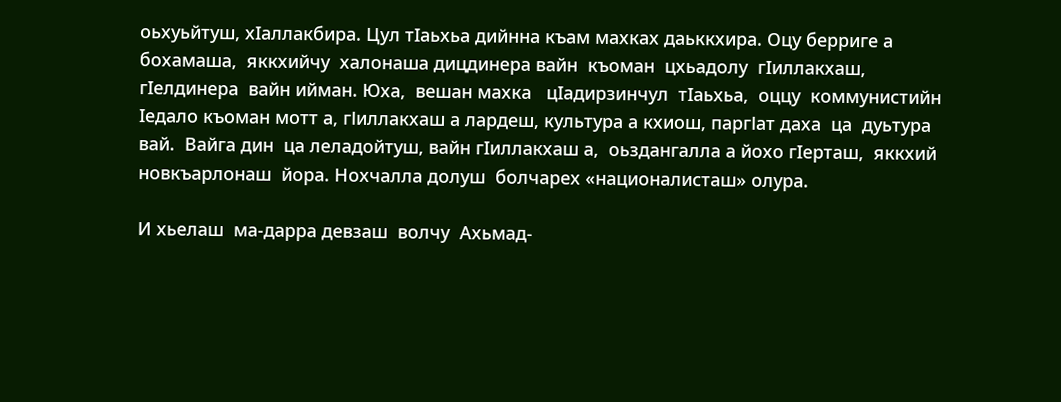оьхуьйтуш, хIаллакбира. Цул тIаьхьа дийнна къам махках даьккхира. Оцу берриге а  бохамаша,  яккхийчу  халонаша дицдинера вайн  къоман  цхьадолу  гIиллакхаш, гIелдинера  вайн ийман. Юха,  вешан махка   цIадирзинчул  тIаьхьа,  оццу  коммунистийн  Iедало къоман мотт а, гІиллакхаш а лардеш, культура а кхиош, паргІат даха  ца  дуьтура вай.  Вайга дин  ца леладойтуш, вайн гIиллакхаш а,  оьздангалла а йохо гIерташ,  яккхий новкъарлонаш  йора. Нохчалла долуш  болчарех «националисташ» олура.

И хьелаш  ма-дарра девзаш  волчу  Ахьмад-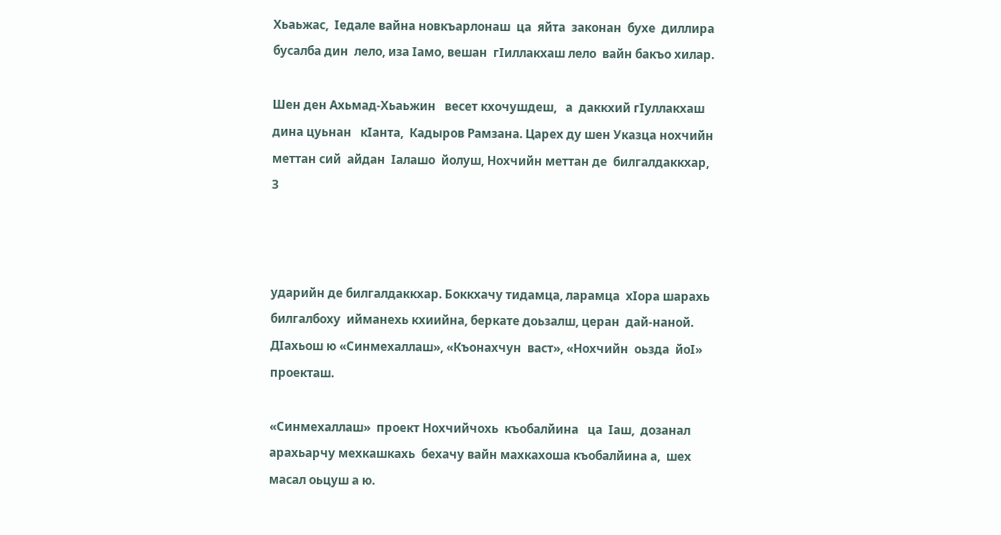Хьаьжас,  Iедале вайна новкъарлонаш  ца  яйта  законан  бухе  диллира  бусалба дин  лело, иза Iамо, вешан  гIиллакхаш лело  вайн бакъо хилар.

Шен ден Ахьмад-Хьаьжин   весет кхочушдеш,   а  даккхий гIуллакхаш  дина цуьнан   кIанта,  Кадыров Рамзана. Царех ду шен Указца нохчийн  меттан сий  айдан  Iалашо  йолуш, Нохчийн меттан де  билгалдаккхар, З



ударийн де билгалдаккхар. Боккхачу тидамца, ларамца  хIора шарахь  билгалбоху  ийманехь кхиийна, беркате доьзалш, церан  дай-наной.  ДIахьош ю «Синмехаллаш», «Къонахчун  васт», «Нохчийн  оьзда  йоI» проекташ.

«Синмехаллаш»  проект Нохчийчохь  къобалйина   ца  Iаш,  дозанал  арахьарчу мехкашкахь  бехачу вайн махкахоша къобалйина а,  шех масал оьцуш а ю.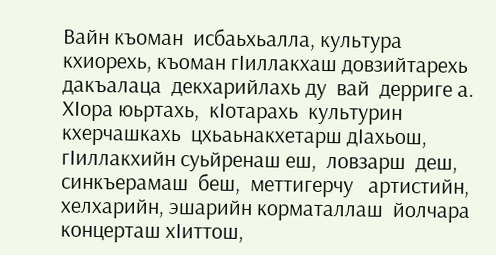Вайн къоман  исбаьхьалла, культура кхиорехь, къоман гIиллакхаш довзийтарехь  дакъалаца  декхарийлахь ду  вай  дерриге а. ХIора юьртахь,  кIотарахь  культурин  кхерчашкахь  цхьаьнакхетарш дIахьош, гIиллакхийн суьйренаш еш,  ловзарш  деш, синкъерамаш  беш,  меттигерчу   артистийн, хелхарийн, эшарийн корматаллаш  йолчара концерташ хIиттош,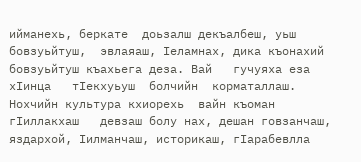ийманехь, беркате  доьзалш декъалбеш, уьш  бовзуьйтуш,  эвлаяаш, Iеламнах, дика къонахий бовзуьйтуш къахьега деза. Вай   гучуяха еза   хIинца   тIекхуьуш  болчийн  корматаллаш.  Нохчийн культура кхиорехь  вайн къоман  гIиллакхаш   девзаш болу нах, дешан говзанчаш, яздархой, Iилманчаш, историкаш, гIарабевлла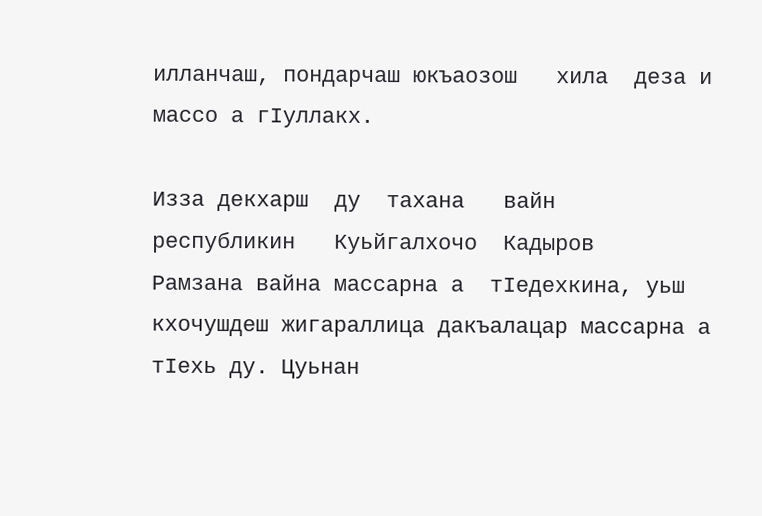илланчаш, пондарчаш юкъаозош   хила  деза и  массо а гIуллакх.

Изза декхарш  ду  тахана   вайн  республикин   Куьйгалхочо  Кадыров   Рамзана вайна массарна а  тІедехкина, уьш кхочушдеш жигараллица дакъалацар массарна а тIехь ду. Цуьнан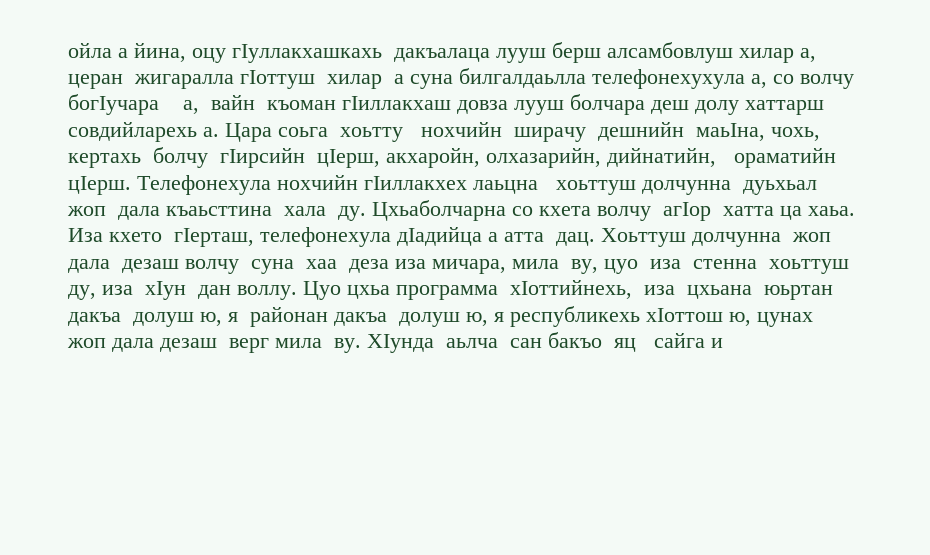ойла а йина, оцу гІуллакхашкахь  дакъалаца лууш берш алсамбовлуш хилар а, церан  жигаралла гІоттуш  хилар  а суна билгалдаьлла телефонехухула а, со волчу  богIучара    а,  вайн  къоман гIиллакхаш довза лууш болчара деш долу хаттарш совдийларехь а. Цара соьга  хоьтту   нохчийн  ширачу  дешнийн  маьIна, чохь, кертахь  болчу  гIирсийн  цIерш, акхаройн, олхазарийн, дийнатийн,   ораматийн цIерш. Телефонехула нохчийн гIиллакхех лаьцна   хоьттуш долчунна  дуьхьал  жоп  дала къаьсттина  хала  ду. Цхьаболчарна со кхета волчу  агIор  хатта ца хаьа. Иза кхето  гIерташ, телефонехула дIадийца а атта  дац. Хоьттуш долчунна  жоп  дала  дезаш волчу  суна  хаа  деза иза мичара, мила  ву, цуо  иза  стенна  хоьттуш  ду, иза  хIун  дан воллу. Цуо цхьа программа  хIоттийнехь,  иза  цхьана  юьртан  дакъа  долуш ю, я  районан дакъа  долуш ю, я республикехь хIоттош ю, цунах  жоп дала дезаш  верг мила  ву. ХIунда  аьлча  сан бакъо  яц   сайга и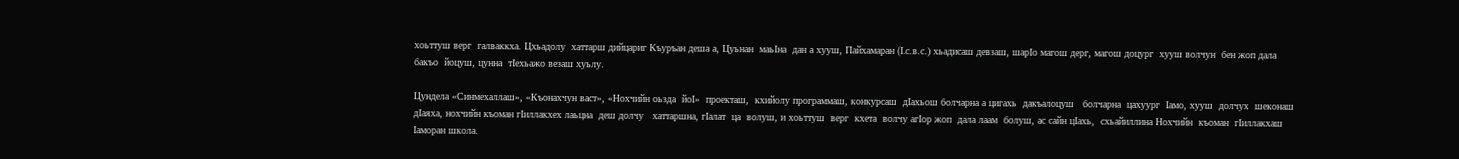хоьттуш верг  галваккха. Цхьадолу  хаттарш дийцариг Къуръан деша а, Цуьнан  маьIна  дан а хууш, Пайхамаран (I.с.в.с.) хьадисаш девзаш, шарIо магош дерг, магош доцург  хууш волчун  бен жоп дала  бакъо  йоцуш, цунна  тIехьажо везаш хуьлу.

Цундела «Синмехаллаш», «Къонахчун васт», «Нохчийн оьзда  йоI»  проекташ,  кхийолу программаш, конкурсаш  дIахьош болчарна а цигахь  дакъалоцуш   болчарна  цахуург  Iамо, хууш  долчух  шеконаш  дIаяха, нохчийн къоман гIиллакхех лаьцна  деш долчу   хаттаршна, гIалат  ца  волуш, и хоьттуш  верг  кхета  волчу агIор жоп  дала лаам  болуш, ас сайн цIахь,  схьайиллина Нохчийн  къоман  гIиллакхаш Iаморан школа.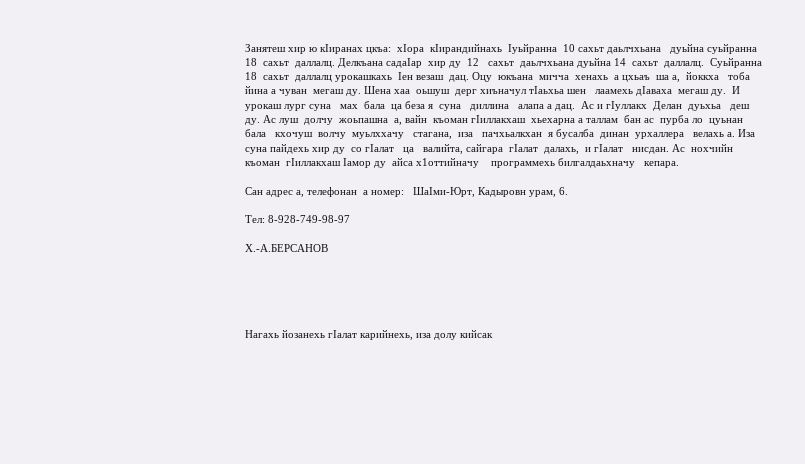Занятеш хир ю кIиранах цкъа:  хIора  кIирандийнахь  Iуьйранна  10 сахьт даьлчхьана   дуьйна суьйранна  18  сахьт  даллалц. Делкъана садаIар  хир ду  12   сахьт  даьлчхьана дуьйна 14  сахьт  даллалц.  Суьйранна  18  сахьт  даллалц урокашкахь  Iен везаш  дац. Оцу  юкъана  мичча  хенахь  а цхьаъ  ша а,  йоккха   тоба   йина а чуван  мегаш ду. Шена хаа  оьшуш  дерг хиъначул тIаьхьа шен   лаамехь дIаваха  мегаш ду.  И урокаш лург суна   мах  бала  ца беза я  суна   диллина   алапа а дац.  Ас и гIуллакх  Делан  дуьхьа   деш ду. Ас луш  долчу  жоьпашна  а, вайн  къоман гIиллакхаш  хьехарна а таллам  бан ас  пурба ло  цуьнан  бала   кхочуш  волчу  муьлххачу   стагана,  иза   пачхьалкхан  я бусалба  динан  урхаллера   велахь а. Иза  суна пайдехь хир ду  со гIалат   ца   валийта, сайгара  гIалат  далахь,  и гIалат   нисдан. Ас  нохчийн  къоман  гIиллакхаш Iамор ду  айса х1оттийначу    программехь билгалдаьхначу   кепара.

Сан адрес а, телефонан  а номер:   ШаIми-Юрт, Кадыровн урам, 6.

Тел: 8-928-749-98-97

Х.-А.БЕРСАНОВ





Нагахь йозанехь гIалат карийнехь, иза долу кийсак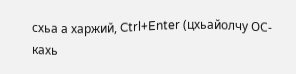схьа а харжий, Ctrl+Enter (цхьайолчу ОС-кахь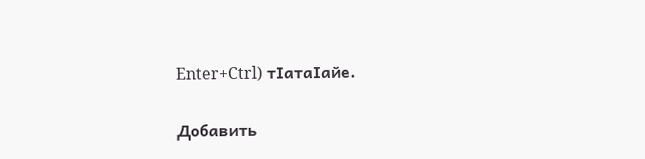Enter+Ctrl) тIатаIайе.

Добавить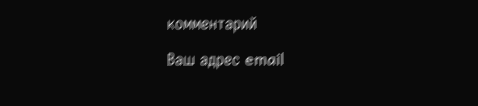комментарий

Ваш адрес email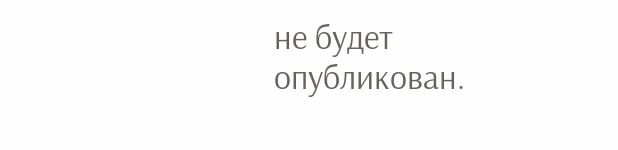не будет опубликован.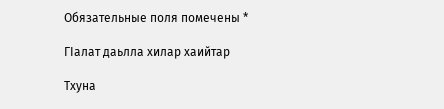Обязательные поля помечены *

ГIалат даьлла хилар хаийтар

Тхуна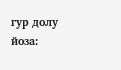гур долу йоза: